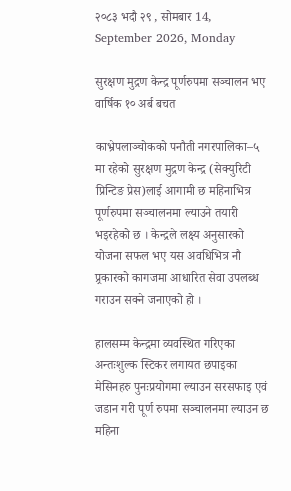२०८३ भदौ २९ , सोमबार 14, September 2026, Monday

सुरक्षण मुद्रण केन्द्र पूर्णरुपमा सञ्चालन भए वार्षिक १० अर्ब बचत

काभ्रेपलाञ्चोकको पनौती नगरपालिका–५ मा रहेको सुरक्षण मुद्रण केन्द्र (सेक्युरिटी प्रिन्टिङ प्रेस)लाई आगामी छ महिनाभित्र पूर्णरुपमा सञ्चालनमा ल्याउने तयारी भइरहेको छ । केन्द्रले लक्ष्य अनुसारको योजना सफल भए यस अवधिभित्र नौ प्र्रकारको कागजमा आधारित सेवा उपलब्ध गराउन सक्ने जनाएको हो ।

हालसम्म केन्द्रमा व्यवस्थित गरिएका अन्तःशुल्क स्टिकर लगायत छपाइका मेसिनहरु पुनःप्रयोगमा ल्याउन सरसफाइ एवं जडान गरी पूर्ण रुपमा सञ्चालनमा ल्याउन छ महिना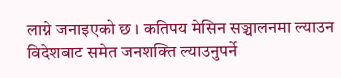लाग्ने जनाइएको छ । कतिपय मेसिन सञ्चालनमा ल्याउन विदेशबाट समेत जनशक्ति ल्याउनुपर्ने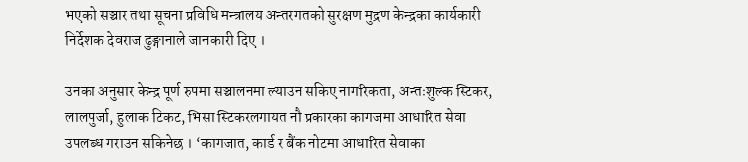भएको सञ्चार तथा सूचना प्रविधि मन्त्रालय अन्तरगतको सुरक्षण मुद्रण केन्द्रका कार्यकारी निर्देशक देवराज ढुङ्गानाले जानकारी दिए ।

उनका अनुसार केन्द्र पूर्ण रुपमा सञ्चालनमा ल्याउन सकिए नागरिकता, अन्तःशुल्क स्टिकर, लालपुर्जा, हुलाक टिकट, भिसा स्टिकरलगायत नौ प्रकारका कागजमा आधारित सेवा उपलब्ध गराउन सकिनेछ । ‘कागजात, कार्ड र बैंक नोटमा आधारित सेवाका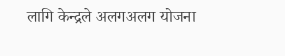लागि केन्द्रले अलगअलग योजना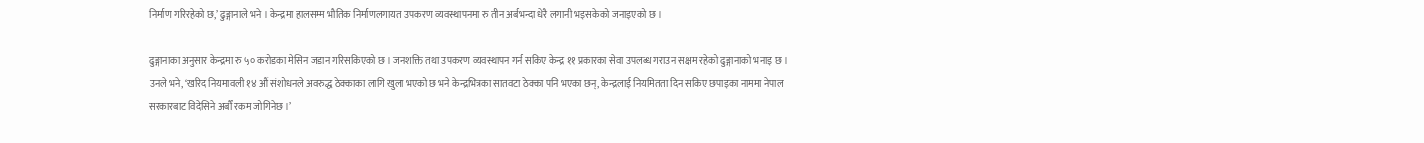निर्माण गरिरहेको छ,’ ढुङ्गानाले भने । केन्द्रमा हालसम्म भौतिक निर्माणलगायत उपकरण व्यवस्थापनमा रु तीन अर्बभन्दा धेरै लगानी भइसकेको जनाइएको छ ।

ढुङ्गानाका अनुसार केन्द्रमा रु ५० करोडका मेसिन जडान गरिसकिएको छ । जनशक्ति तथा उपकरण व्यवस्थापन गर्न सकिए केन्द्र ११ प्रकारका सेवा उपलब्ध गराउन सक्षम रहेको ढुङ्गानाको भनाइ छ । उनले भने, ‘खरिद नियमावली १४ औं संशोधनले अवरुद्ध ठेक्काका लागि खुला भएको छ भने केन्द्रभित्रका सातवटा ठेक्का पनि भएका छन्, केन्द्रलाई नियमितता दिन सकिए छपाइका नाममा नेपाल सरकारबाट विदेसिने अर्बौं रकम जोगिनेछ ।’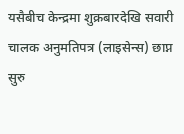यसैबीच केन्द्रमा शुक्रबारदेखि सवारी चालक अनुमतिपत्र (लाइसेन्स) छाप्न सुरु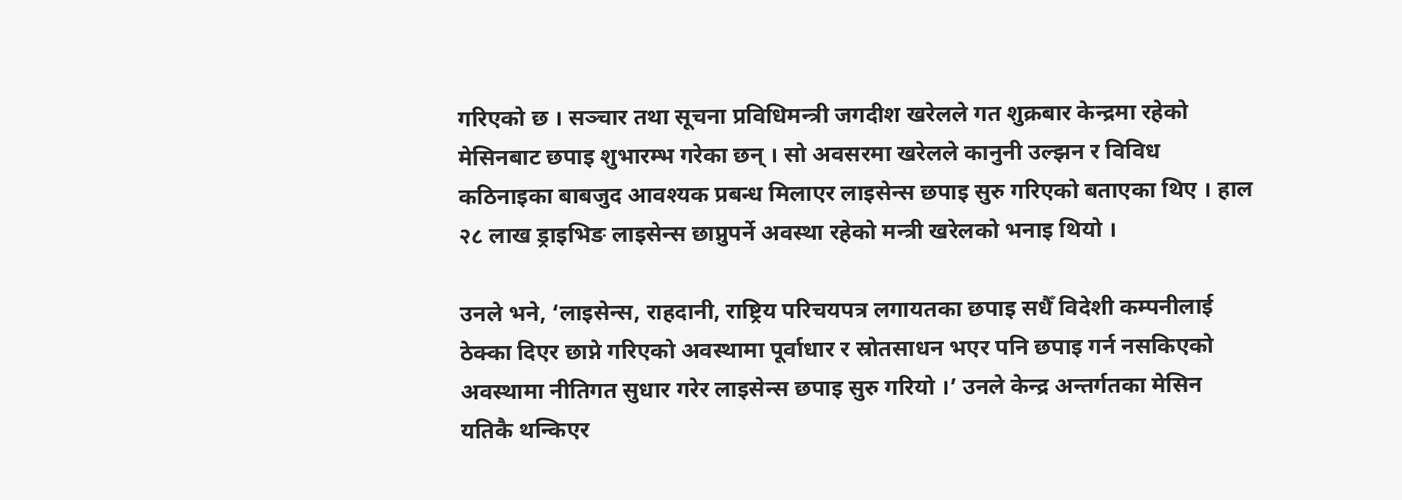गरिएको छ । सञ्चार तथा सूचना प्रविधिमन्त्री जगदीश खरेलले गत शुक्रबार केन्द्रमा रहेको मेसिनबाट छपाइ शुभारम्भ गरेका छन् । सो अवसरमा खरेलले कानुनी उल्झन र विविध कठिनाइका बाबजुद आवश्यक प्रबन्ध मिलाएर लाइसेन्स छपाइ सुरु गरिएको बताएका थिए । हाल २८ लाख ड्राइभिङ लाइसेन्स छाप्नुपर्ने अवस्था रहेको मन्त्री खरेलको भनाइ थियो ।

उनले भने, ‘लाइसेन्स, राहदानी, राष्ट्रिय परिचयपत्र लगायतका छपाइ सधैँ विदेशी कम्पनीलाई ठेक्का दिएर छाप्ने गरिएको अवस्थामा पूर्वाधार र स्रोतसाधन भएर पनि छपाइ गर्न नसकिएको अवस्थामा नीतिगत सुधार गरेर लाइसेन्स छपाइ सुरु गरियो ।’ उनले केन्द्र अन्तर्गतका मेसिन यतिकै थन्किएर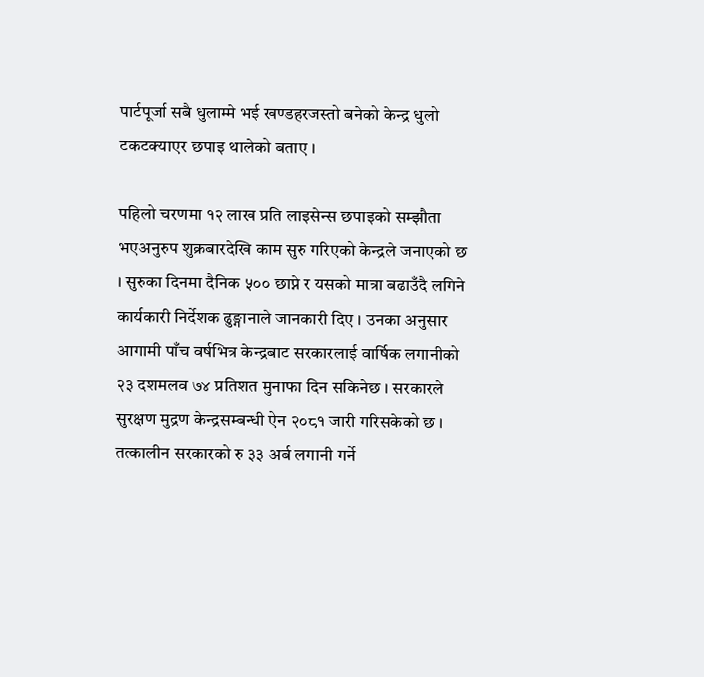पार्टपूर्जा सबै धुलाम्मे भई खण्डहरजस्तो बनेको केन्द्र धुलो टकटक्याएर छपाइ थालेको बताए ।

पहिलो चरणमा १२ लाख प्रति लाइसेन्स छपाइको सम्झौता भएअनुरुप शुक्रबारदेखि काम सुरु गरिएको केन्द्रले जनाएको छ । सुरुका दिनमा दैनिक ५०० छाप्ने र यसको मात्रा बढाउँदै लगिने कार्यकारी निर्देशक ढुङ्गानाले जानकारी दिए । उनका अनुसार आगामी पाँच वर्षभित्र केन्द्रबाट सरकारलाई वार्षिक लगानीको २३ दशमलव ७४ प्रतिशत मुनाफा दिन सकिनेछ । सरकारले सुरक्षण मुद्रण केन्द्रसम्बन्धी ऐन २०८१ जारी गरिसकेको छ । तत्कालीन सरकारको रु ३३ अर्ब लगानी गर्ने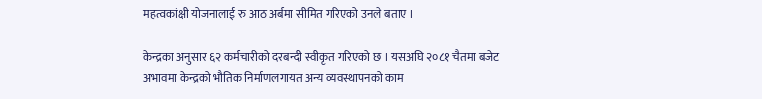महत्वकांक्षी योजनालाई रु आठ अर्बमा सीमित गरिएको उनले बताए ।

केन्द्रका अनुसार ६२ कर्मचारीको दरबन्दी स्वीकृत गरिएको छ । यसअघि २०८१ चैतमा बजेट अभावमा केन्द्रको भौतिक निर्माणलगायत अन्य व्यवस्थापनको काम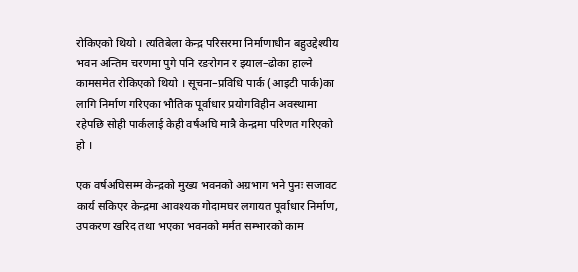रोकिएको थियो । त्यतिबेला केन्द्र परिसरमा निर्माणाधीन बहुउद्देश्यीय भवन अन्तिम चरणमा पुगे पनि रङरोगन र झ्याल–ढोका हाल्ने कामसमेत रोकिएको थियो । सूचना–प्रविधि पार्क (आइटी पार्क)का लागि निर्माण गरिएका भौतिक पूर्वाधार प्रयोगविहीन अवस्थामा रहेपछि सोही पार्कलाई केही वर्षअघि मात्रै केन्द्रमा परिणत गरिएको हो ।

एक वर्षअघिसम्म केन्द्रको मुख्य भवनको अग्रभाग भने पुनः सजावट कार्य सकिएर केन्द्रमा आवश्यक गोदामघर लगायत पूर्वाधार निर्माण, उपकरण खरिद तथा भएका भवनको मर्मत सम्भारको काम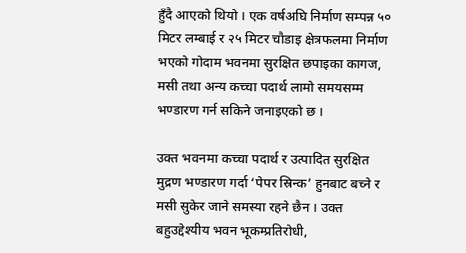हुँदै आएको थियो । एक वर्षअघि निर्माण सम्पन्न ५० मिटर लम्बाई र २५ मिटर चौडाइ क्षेत्रफलमा निर्माण भएको गोदाम भवनमा सुरक्षित छपाइका कागज, मसी तथा अन्य कच्चा पदार्थ लामो समयसम्म भण्डारण गर्न सकिने जनाइएको छ ।

उक्त भवनमा कच्चा पदार्थ र उत्पादित सुरक्षित मुद्रण भण्डारण गर्दा ‘पेपर स्रिन्क’ हुनबाट बच्ने र मसी सुकेर जाने समस्या रहने छैन । उक्त बहुउद्देश्यीय भवन भूकम्प्रतिरोधी,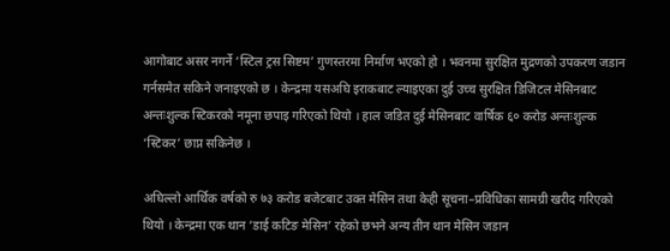आगोबाट असर नगर्ने ‘स्टिल ट्रस सिष्टम’ गुणस्तरमा निर्माण भएको हो । भवनमा सुरक्षित मुद्रणको उपकरण जडान गर्नसमेत सकिने जनाइएको छ । केन्द्रमा यसअघि इराकबाट ल्याइएका दुई उच्च सुरक्षित डिजिटल मेसिनबाट अन्तःशुल्क स्टिकरको नमूना छपाइ गरिएको थियो । हाल जडित दुई मेसिनबाट वार्षिक ६० करोड अन्तःशुल्क ‘स्टिकर’ छाप्न सकिनेछ ।

अघिल्लो आर्थिक वर्षको रु ७३ करोड बजेटबाट उक्त मेसिन तथा केही सूचना–प्रविधिका सामग्री खरीद गरिएको थियो । केन्द्रमा एक थान ‘डाई कटिङ मेसिन’ रहेको छभने अन्य तीन थान मेसिन जडान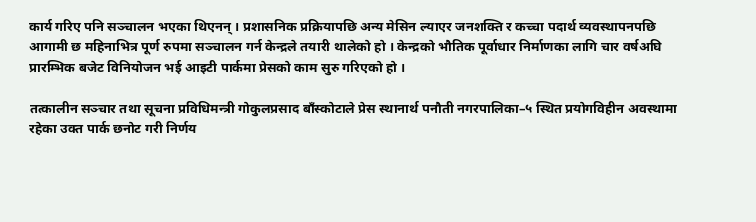कार्य गरिए पनि सञ्चालन भएका थिएनन् । प्रशासनिक प्रक्रियापछि अन्य मेसिन ल्याएर जनशक्ति र कच्चा पदार्थ व्यवस्थापनपछि आगामी छ महिनाभित्र पूर्ण रुपमा सञ्चालन गर्न केन्द्रले तयारी थालेको हो । केन्द्रको भौतिक पूर्वाधार निर्माणका लागि चार वर्षअघि प्रारम्भिक बजेट विनियोजन भई आइटी पार्कमा प्रेसको काम सुरु गरिएको हो ।

तत्कालीन सञ्चार तथा सूचना प्रविधिमन्त्री गोकुलप्रसाद बाँस्कोटाले प्रेस स्थानार्थ पनौती नगरपालिका–५ स्थित प्रयोगविहीन अवस्थामा रहेका उक्त पार्क छनोट गरी निर्णय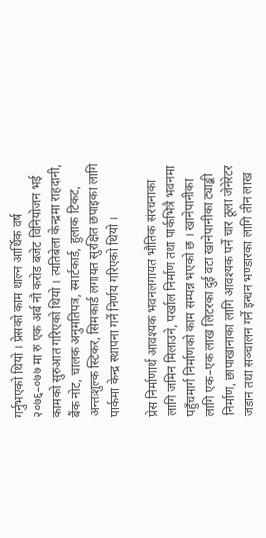गर्नुभएको थियो । प्रेसको काम थाल्न आर्थिक वर्ष २०७६–०७७ मा रु एक अर्ब नौ करोड बजेट विनियोजन भई कामको सुरुआत गरिएको थियो । त्यतिबेला केन्द्रमा राहदानी, बैंक नोट, चालक अनुमतिपत्र, स्मार्टकार्ड, हुलाक टिकट, अन्तःशुल्क स्टिकर, सिमकार्ड लगायत सुरक्षित छपाइका लागि पार्कमा केन्द्र स्थापना गर्ने निर्णय गरिएको थियो ।

प्रेस निर्माणार्थ आवश्यक भवनलगायत भौतिक संरचनाका लागि जमिन मिलाउने, पर्खाल निर्माण तथा पार्कभित्रै भवनमा पहुँचमार्ग निर्माणको काम सम्पन्न भएको छ । खानेपानीका लागि एक–एक लाख लिटरका दुई वटा खानेपानीका ट्याङ्की निर्माण, छापाखानाका लागि आवश्यक पर्ने चार ठूला जेनेरेटर जडान तथा सञ्चालन गर्ने इन्धन भण्डारका लागि तीन लाख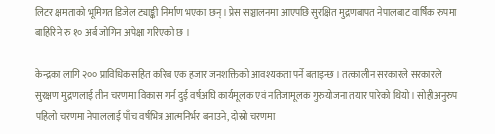लिटर क्षमताको भूमिगत डिजेल ट्याङ्की निर्माण भएका छन् । प्रेस सञ्चालनमा आएपछि सुरक्षित मुद्रणबापत नेपालबाट वार्षिक रुपमा बाहिरिने रु १० अर्ब जोगिन अपेक्षा गरिएको छ ।

केन्द्रका लागि २०० प्राविधिकसहित करिब एक हजार जनशक्तिको आवश्यकता पर्ने बताइन्छ । तत्कालीन सरकारले सरकारले सुरक्षण मुद्रणलाई तीन चरणमा विकास गर्न दुई वर्षअघि कार्यमूलक एवं नतिजामूलक गुरुयोजना तयार पारेको थियो । सोहीअनुरुप पहिलो चरणमा नेपाललाई पाँच वर्षभित्र आत्मनिर्भर बनाउने, दोस्रो चरणमा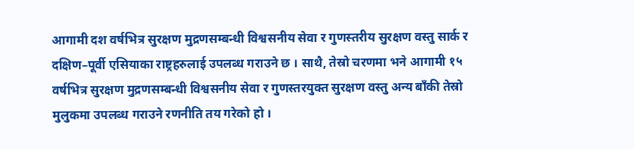आगामी दश वर्षभित्र सुरक्षण मुद्रणसम्बन्धी विश्वसनीय सेवा र गुणस्तरीय सुरक्षण वस्तु सार्क र दक्षिण–पूर्वी एसियाका राष्ट्रहरुलाई उपलब्ध गराउने छ । साथै, तेस्रो चरणमा भने आगामी १५ वर्षभित्र सुरक्षण मुद्रणसम्बन्धी विश्वसनीय सेवा र गुणस्तरयुक्त सुरक्षण वस्तु अन्य बाँकी तेस्रो मुलुकमा उपलब्ध गराउने रणनीति तय गरेको हो ।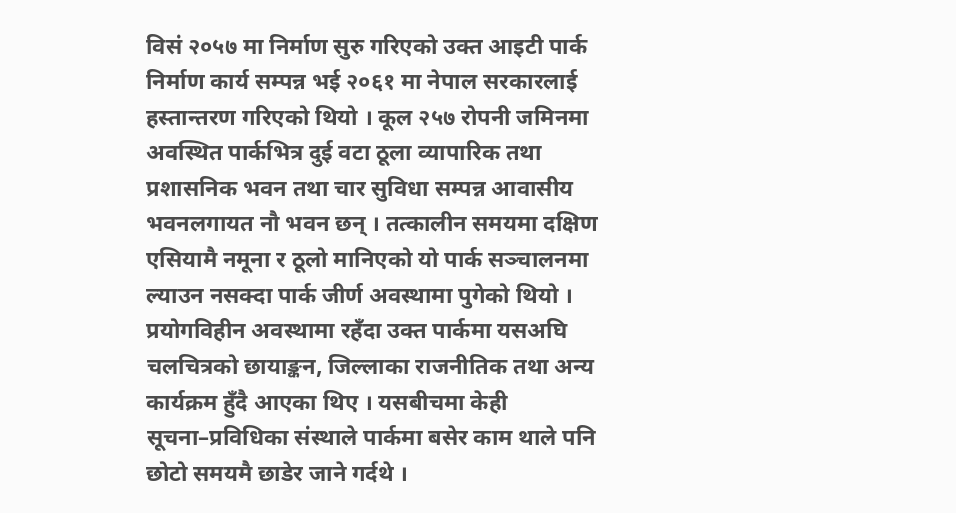विसं २०५७ मा निर्माण सुरु गरिएको उक्त आइटी पार्क निर्माण कार्य सम्पन्न भई २०६१ मा नेपाल सरकारलाई हस्तान्तरण गरिएको थियो । कूल २५७ रोपनी जमिनमा अवस्थित पार्कभित्र दुई वटा ठूला व्यापारिक तथा प्रशासनिक भवन तथा चार सुविधा सम्पन्न आवासीय भवनलगायत नौ भवन छन् । तत्कालीन समयमा दक्षिण एसियामै नमूना र ठूलो मानिएको यो पार्क सञ्चालनमा ल्याउन नसक्दा पार्क जीर्ण अवस्थामा पुगेको थियो । प्रयोगविहीन अवस्थामा रहँदा उक्त पार्कमा यसअघि चलचित्रको छायाङ्कन, जिल्लाका राजनीतिक तथा अन्य कार्यक्रम हुँदै आएका थिए । यसबीचमा केही सूचना–प्रविधिका संस्थाले पार्कमा बसेर काम थाले पनि छोटो समयमै छाडेर जाने गर्दथे ।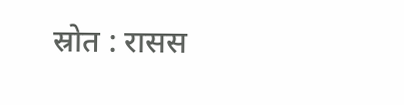स्रोत : रासस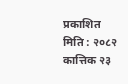प्रकाशित मिति : २०८२ कात्तिक २३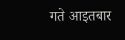गते आइतबार